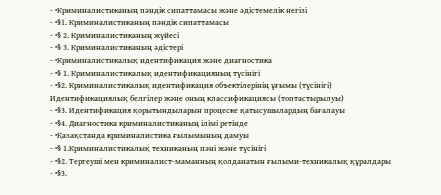- •Криминалистиканың пәндік сипаттамасы және әдістемелік негізі
- •§1. Криминалистиканың пәндік сипаттамасы
- •§ 2. Криминалистиканың жүйесі
- •§ 3. Криминалистиканың әдістері
- •Криминалистикалық идентификация және диагностика
- •§ 1. Криминалистикалық идентификацияның түсінігі
- •§2. Криминалистикалық идентификация объектілерінің ұғымы (түсінігі) Идентификациялық белгілер және оның классификациясы (топтастырылуы)
- •§3. Идентификация қорытындыларын процеске қатысушылардың бағалауы
- •§4. Диагностика криминалистиканың ілімi ретінде
- •Қазақстанда криминалистика ғылымының дамуы
- •§ 1.Криминалистикалық техниканың пәні және түсінігі
- •§2. Тергеуші мен криминалист-маманның қолданатын ғылыми-техникалық құралдары
- •§3.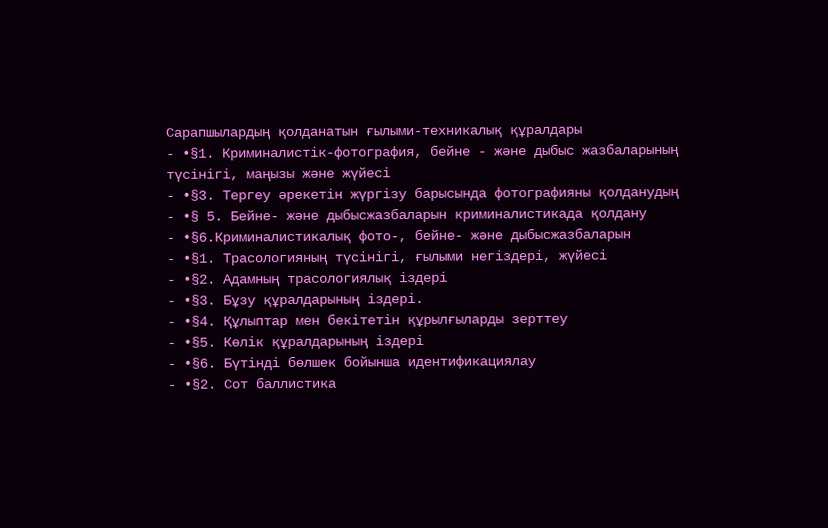Сарапшылардың қолданатын ғылыми-техникалық құралдары
- •§1. Криминалистік-фотография, бейне - және дыбыс жазбаларының түсінігі, маңызы және жүйесі
- •§3. Тергеу әрекетін жүргізу барысында фотографияны қолданудың
- •§ 5. Бейне- және дыбысжазбаларын криминалистикада қолдану
- •§6.Криминалистикалық фото-, бейне- және дыбысжазбаларын
- •§1. Трасологияның түсінігі, ғылыми негіздері, жүйесі
- •§2. Адамның трасологиялық іздері
- •§3. Бұзу құралдарының іздері.
- •§4. Құлыптар мен бекітетін құрылғыларды зерттеу
- •§5. Көлік құралдарының іздері
- •§6. Бүтінді бөлшек бойынша идентификациялау
- •§2. Сот баллистика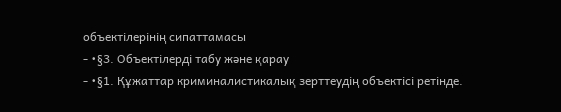объектілерінің сипаттамасы
- •§3. Объектілерді табу және қарау
- •§1. Құжаттар криминалистикалық зерттеудің объектісі ретінде.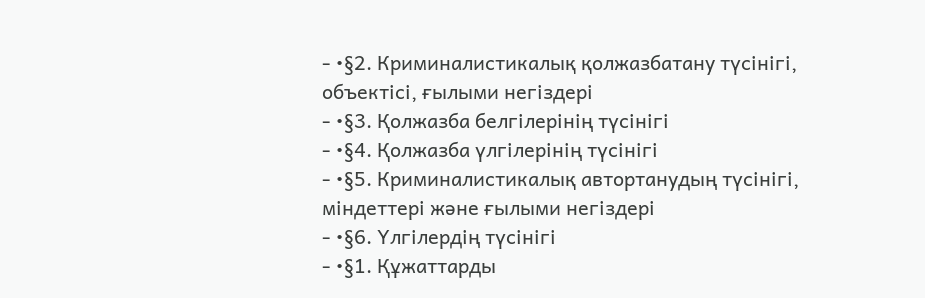- •§2. Криминалистикалық қолжазбатану түсінігі, объектісі, ғылыми негіздері
- •§3. Қолжазба белгілерінің түсінігі
- •§4. Қолжазба үлгілерінің түсінігі
- •§5. Криминалистикалық автортанудың түсінігі, міндеттері және ғылыми негіздері
- •§6. Үлгілердің түсінігі
- •§1. Құжаттарды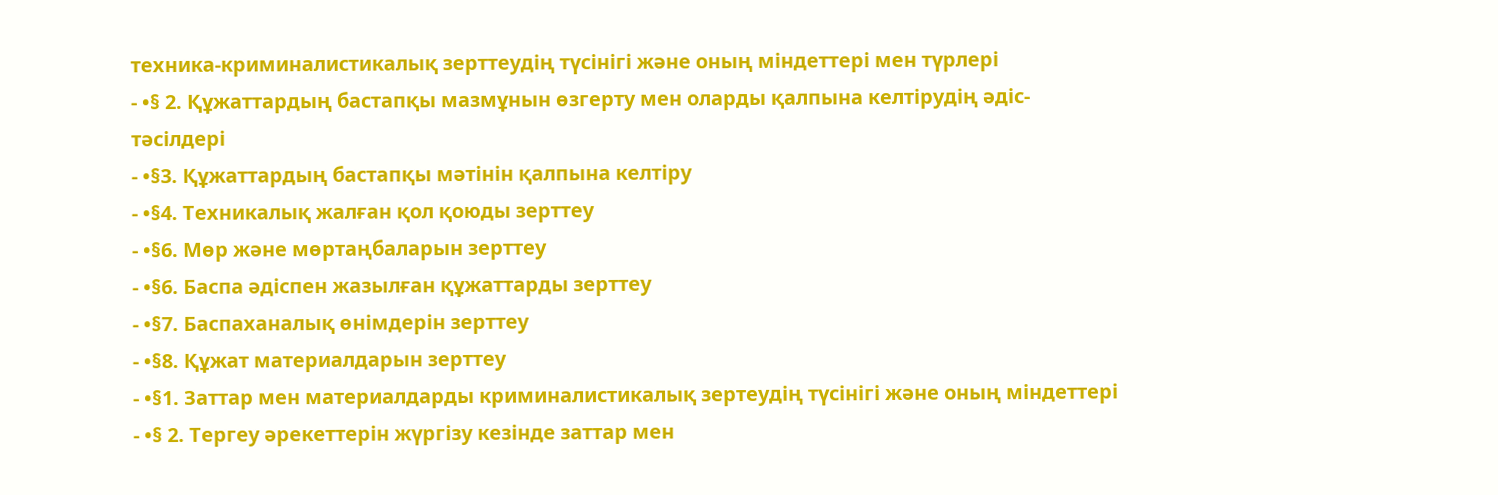техника-криминалистикалық зерттеудің түсінігі және оның міндеттері мен түрлері
- •§ 2. Құжаттардың бастапқы мазмұнын өзгерту мен оларды қалпына келтірудің әдіс-тәсілдері
- •§3. Құжаттардың бастапқы мәтінін қалпына келтіру
- •§4. Техникалық жалған қол қоюды зерттеу
- •§6. Мөр және мөртаңбаларын зерттеу
- •§6. Баспа әдіспен жазылған құжаттарды зерттеу
- •§7. Баспаханалық өнімдерін зерттеу
- •§8. Құжат материалдарын зерттеу
- •§1. Заттар мен материалдарды криминалистикалық зертеудің түсінігі және оның міндеттері
- •§ 2. Тергеу әрекеттерін жүргізу кезінде заттар мен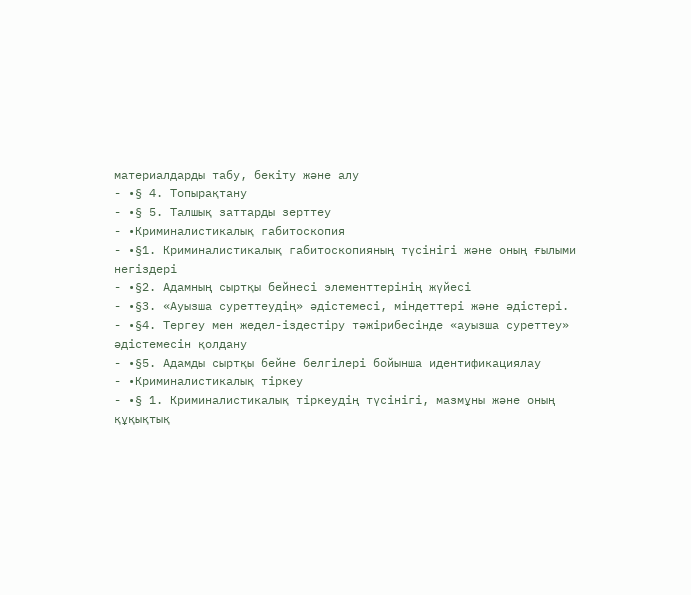материалдарды табу, бекіту және алу
- •§ 4. Топырақтану
- •§ 5. Талшық заттарды зерттеу
- •Криминалистикалық габитоскопия
- •§1. Криминалистикалық габитоскопияның түсінігі және оның ғылыми негіздері
- •§2. Адамның сыртқы бейнесі элементтерінің жүйесі
- •§3. «Ауызша суреттеудің» әдістемесі, міндеттері және әдістері.
- •§4. Тергеу мен жедел-іздестіру тәжірибесінде «ауызша суреттеу» әдістемесін қолдану
- •§5. Адамды сыртқы бейне белгілері бойынша идентификациялау
- •Криминалистикалық тіркеу
- •§ 1. Криминалистикалық тіркеудің түсінігі, мазмұны және оның құқықтық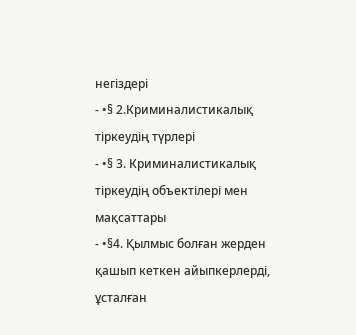негіздері
- •§ 2.Криминалистикалық тіркеудің түрлері
- •§ 3. Криминалистикалық тіркеудің объектілері мен мақсаттары
- •§4. Қылмыс болған жерден қашып кеткен айыпкерлерді, ұсталған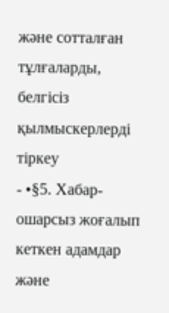және сотталған тұлғаларды, белгісіз қылмыскерлерді тіркеу
- •§5. Хабар-ошарсыз жоғалып кеткен адамдар және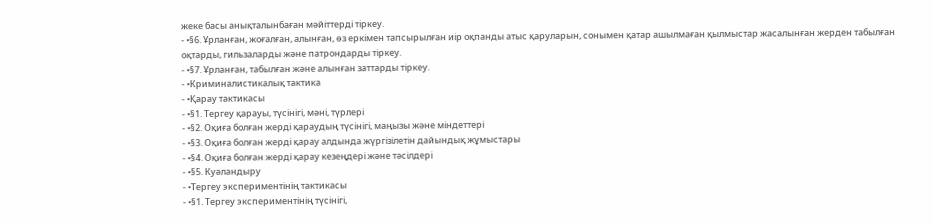жеке басы анықталынбаған мәйіттерді тіркеу.
- •§6. Ұрланған, жоғалған, алынған, өз еркімен тапсырылған иір оқпанды атыс қаруларын, сонымен қатар ашылмаған қылмыстар жасалынған жерден табылған оқтарды, гильзаларды және патрондарды тіркеу.
- •§7. Ұрланған, табылған және алынған заттарды тіркеу.
- •Криминалистикалық тактика
- •Қарау тактикасы
- •§1. Тергеу қарауы, түсінігі, мәні, түрлері
- •§2. Оқиға болған жерді қараудың түсінігі, маңызы және міндеттері
- •§3. Оқиға болған жерді қарау алдында жүргізілетін дайындық жұмыстары
- •§4. Оқиға болған жерді қарау кезеңдері және тәсілдері
- •§5. Куәландыру
- •Тергеу экспериментінің тактикасы
- •§1. Тергеу экспериментінің түсінігі,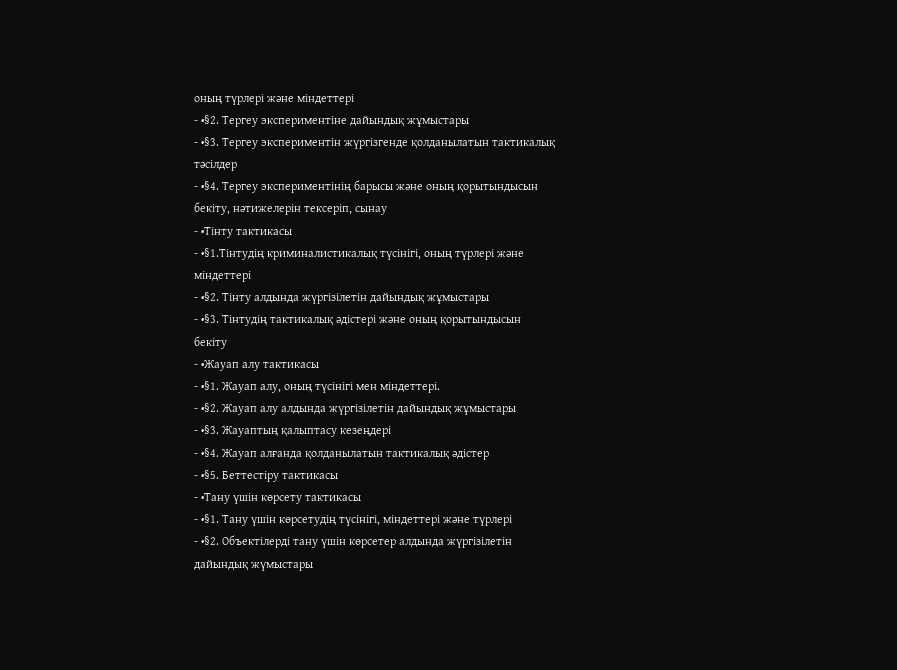оның түрлері және міндеттері
- •§2. Тергеу экспериментіне дайындық жұмыстары
- •§3. Тергеу экспериментін жүргізгенде қолданылатын тактикалық тәсілдер
- •§4. Тергеу экспериментінің барысы және оның қорытындысын бекіту, нәтижелерін тексеріп, сынау
- •Тінту тактикасы
- •§1.Тінтудің криминалистикалық түсінігі, оның түрлері және міндеттері
- •§2. Тінту алдында жүргізілетін дайындық жұмыстары
- •§3. Тінтудің тактикалық әдістері және оның қорытындысын бекіту
- •Жауап алу тактикасы
- •§1. Жауап алу, оның түсінігі мен міндеттері.
- •§2. Жауап алу алдында жүргізілетін дайындық жұмыстары
- •§3. Жауаптың қалыптасу кезеңдері
- •§4. Жауап алғанда қолданылатын тактикалық әдістер
- •§5. Беттестіру тактикасы
- •Тану үшін көрсету тактикасы
- •§1. Тану үшін көрсетудің түсінігі, міндеттері және түрлері
- •§2. Объектілерді тану үшін көрсетер алдында жүргізілетін дайындық жүмыстары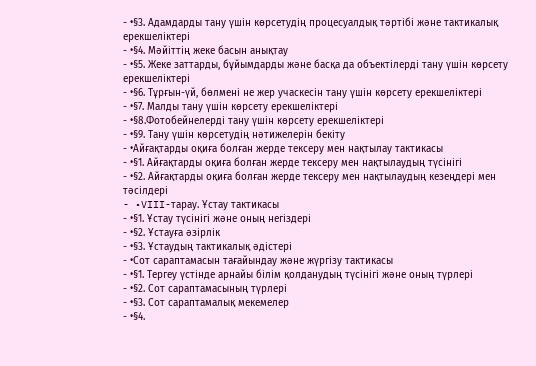- •§3. Адамдарды тану үшін көрсетудің процесуалдық тәртібі және тактикалық ерекшеліктері
- •§4. Мәйіттің жеке басын анықтау
- •§5. Жеке заттарды, бұйымдарды және басқа да объектілерді тану үшін көрсету ерекшеліктері
- •§6. Тұрғын-үй, бөлмені не жер учаскесін тану үшін көрсету ерекшеліктері
- •§7. Малды тану үшін көрсету ерекшеліктері
- •§8.Фотобейнелерді тану үшін көрсету ерекшеліктері
- •§9. Тану үшін көрсетудің нәтижелерін бекіту
- •Айғақтарды оқиға болған жерде тексеру мен нақтылау тактикасы
- •§1. Айғақтарды оқиға болған жерде тексеру мен нақтылаудың түсінігі
- •§2. Айғақтарды оқиға болған жерде тексеру мен нақтылаудың кезеңдері мен тәсілдері
- •VIII-тарау. Ұстау тактикасы
- •§1. Ұстау түсінігі және оның негіздері
- •§2. Ұстауға әзірлік
- •§3. Ұстаудың тактикалық әдістері
- •Сот сараптамасын тағайындау және жүргізу тактикасы
- •§1. Тергеу үстінде арнайы білім қолданудың түсінігі және оның түрлері
- •§2. Сот сараптамасының түрлері
- •§3. Сот сараптамалық мекемелер
- •§4.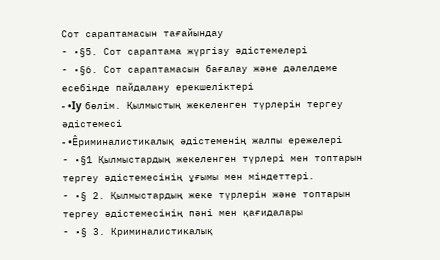Сот сараптамасын тағайындау
- •§5. Сот сараптама жүргізу әдістемелері
- •§6. Сот сараптамасын бағалау және дәлелдеме есебінде пайдалану ерекшеліктері
- •Iy бөлім. Қылмыстың жекеленген түрлерін тергеу әдістемесі
- •Êриминалистикалық әдістеменің жалпы ережелері
- •§1 Қылмыстардың жекеленген түрлері мен топтарын тергеу әдістемесінің ұғымы мен міндеттері.
- •§ 2. Қылмыстардың жеке түрлерін және топтарын тергеу әдістемесінің пәні мен қағидалары
- •§ 3. Криминалистикалық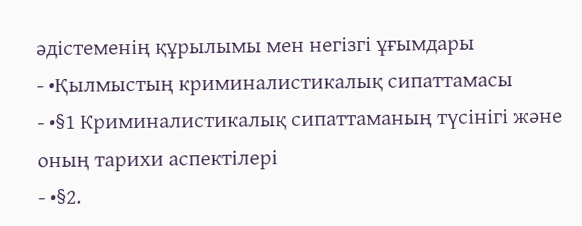әдістеменің құрылымы мен негізгі ұғымдары
- •Қылмыстың криминалистикалық сипаттамасы
- •§1 Криминалистикалық сипаттаманың түсінігі және оның тарихи аспектілері
- •§2.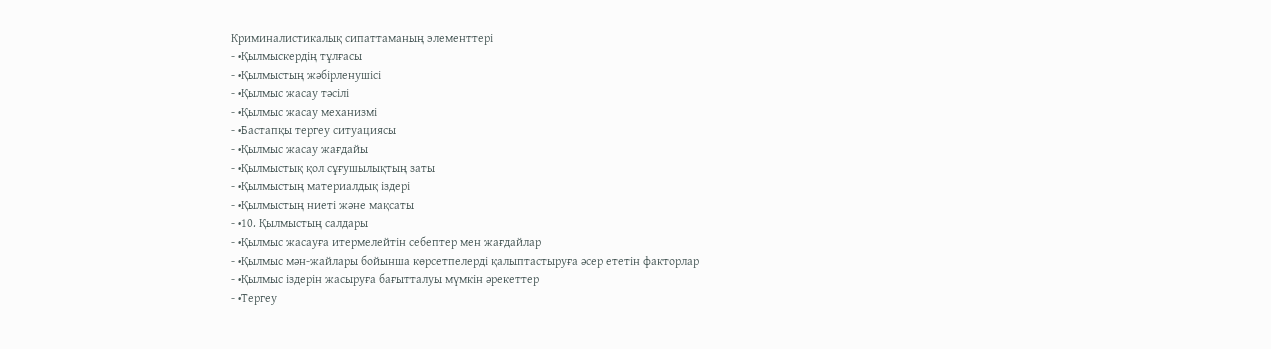Криминалистикалық сипаттаманың элементтері
- •Қылмыскердің тұлғасы
- •Қылмыстың жәбірленушісі
- •Қылмыс жасау тәсілі
- •Қылмыс жасау механизмі
- •Бастапқы тергеу ситуациясы
- •Қылмыс жасау жағдайы
- •Қылмыстық қол сұғушылықтың заты
- •Қылмыстың материалдық іздері
- •Қылмыстың ниеті және мақсаты
- •10. Қылмыстың салдары
- •Қылмыс жасауға итермелейтін себептер мен жағдайлар
- •Қылмыс мән-жайлары бойынша көрсетпелерді қалыптастыруға әсер ететін факторлар
- •Қылмыс іздерін жасыруға бағытталуы мүмкін әрекеттер
- •Тергеу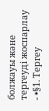болжауы және тергеуді жоспарлау
- •§1. Тергеу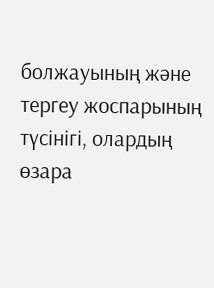болжауының және тергеу жоспарының түсінігі, олардың өзара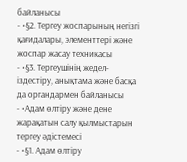байланысы
- •§2. Тергеу жоспарының негізгі қағидалары, элементтері және жоспар жасау техникасы
- •§3. Тергеушінің жедел-іздестіру, анықтама және басқа да органдармен байланысы
- •Адам өлтіру және дене жарақатын салу қылмыстарын тергеу әдістемесі
- •§1. Адам өлтіру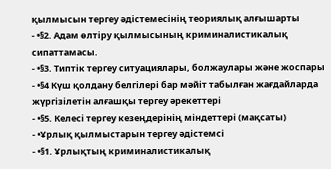қылмысын тергеу әдістемесінің теориялық алғышарты
- •§2. Адам өлтіру қылмысының криминалистикалық сипаттамасы.
- •§3. Типтік тергеу ситуациялары, болжаулары және жоспары
- •§4 Күш қолдану белгілері бар мәйіт табылған жағдайларда жүргізілетін алғашқы тергеу әрекеттері
- •§5. Келесі тергеу кезеңдерінің міндеттері (мақсаты)
- •Ұрлық қылмыстарын тергеу әдістемсі
- •§1. Ұрлықтың криминалистикалық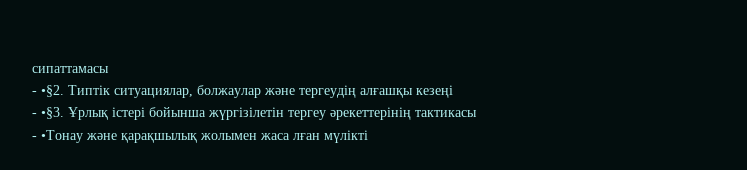сипаттамасы
- •§2. Типтік ситуациялар, болжаулар және тергеудің алғашқы кезеңі
- •§3. Ұрлық істері бойынша жүргізілетін тергеу әрекеттерінің тактикасы
- •Тонау және қарақшылық жолымен жаса лған мүлікті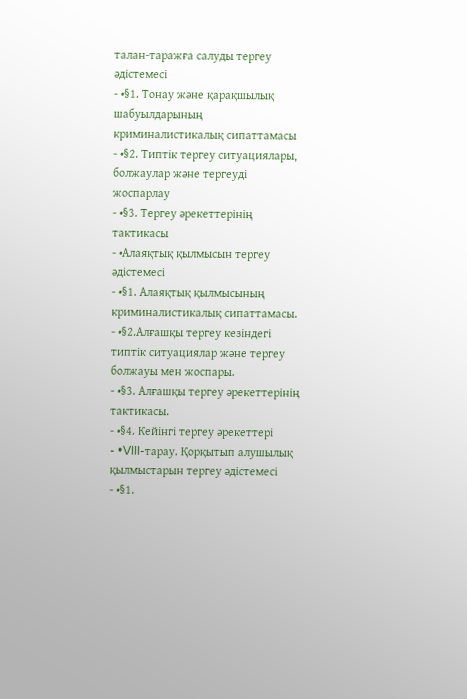талан-таражға салуды тергеу әдістемесі
- •§1. Тонау және қарақшылық шабуылдарының криминалистикалық сипаттамасы
- •§2. Типтік тергеу ситуациялары, болжаулар және тергеуді жоспарлау
- •§3. Тергеу әрекеттерінің тактикасы
- •Алаяқтық қылмысын тергеу әдістемесі
- •§1. Алаяқтық қылмысының криминалистикалық сипаттамасы.
- •§2.Алғашқы тергеу кезіндегі типтік ситуациялар және тергеу болжауы мен жоспары.
- •§3. Алғашқы тергеу әрекеттерінің тактикасы.
- •§4. Кейінгі тергеу әрекеттері
- •VIII-тарау. Қорқытып алушылық қылмыстарын тергеу әдістемесі
- •§1.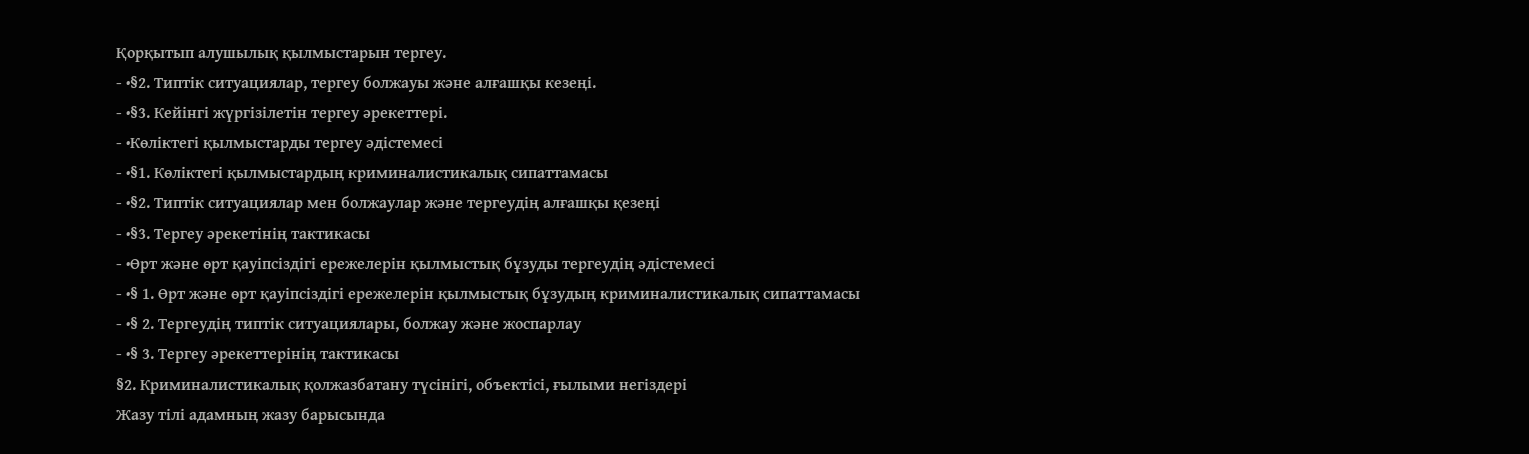Қорқытып алушылық қылмыстарын тергеу.
- •§2. Типтік ситуациялар, тергеу болжауы және алғашқы кезеңі.
- •§3. Кейінгі жүргізілетін тергеу әрекеттері.
- •Көліктегі қылмыстарды тергеу әдістемесі
- •§1. Көліктегі қылмыстардың криминалистикалық сипаттамасы
- •§2. Типтік ситуациялар мен болжаулар және тергеудің алғашқы қезеңі
- •§3. Тергеу әрекетінің тактикасы
- •Өрт және өрт қауіпсіздігі ережелерін қылмыстық бұзуды тергеудің әдістемесі
- •§ 1. Өрт және өрт қауіпсіздігі ережелерін қылмыстық бұзудың криминалистикалық сипаттамасы
- •§ 2. Тергеудің типтік ситуациялары, болжау және жоспарлау
- •§ 3. Тергеу әрекеттерінің тактикасы
§2. Криминалистикалық қолжазбатану түсінігі, объектісі, ғылыми негіздері
Жазу тілі адамның жазу барысында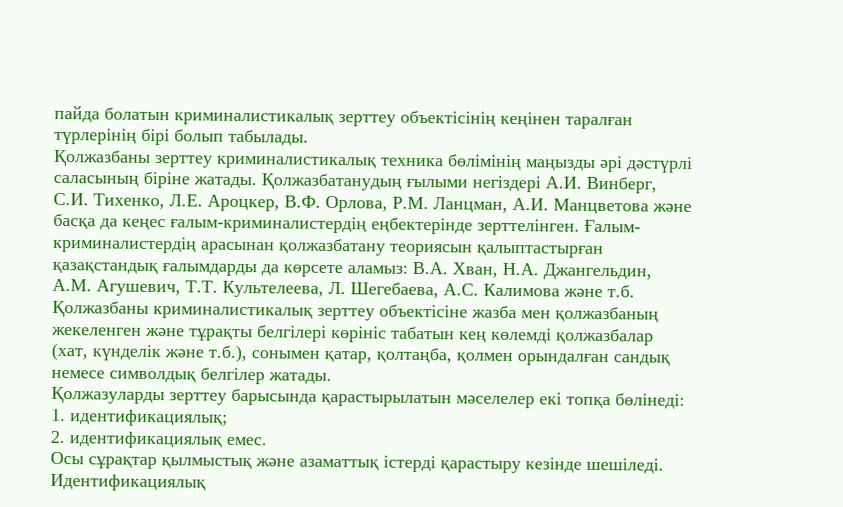пайда болатын криминалистикалық зерттеу объектісінің кеңінен таралған түрлерінің бірі болып табылады.
Қолжазбаны зерттеу криминалистикалық техника бөлімінің маңызды әрі дәстүрлі саласының біріне жатады. Қолжазбатанудың ғылыми негіздері А.И. Винберг, С.И. Тихенко, Л.Е. Ароцкер, В.Ф. Орлова, Р.М. Ланцман, А.И. Манцветова және басқа да кеңес ғалым-криминалистердің еңбектерінде зерттелінген. Ғалым-криминалистердің арасынан қолжазбатану теориясын қалыптастырған қазақстандық ғалымдарды да көрсете аламыз: В.А. Хван, Н.А. Джангельдин, А.М. Агушевич, Т.Т. Культелеева, Л. Шегебаева, А.С. Калимова және т.б.
Қолжазбаны криминалистикалық зерттеу объектісіне жазба мен қолжазбаның жекеленген және тұрақты белгілері көрініс табатын кең көлемді қолжазбалар (хат, күнделік және т.б.), сонымен қатар, қолтаңба, қолмен орындалған сандық немесе символдық белгілер жатады.
Қолжазуларды зерттеу барысында қарастырылатын мәселелер екі топқа бөлінеді:
1. идентификациялық;
2. идентификациялық емес.
Осы сұрақтар қылмыстық және азаматтық істерді қарастыру кезінде шешіледі.
Идентификациялық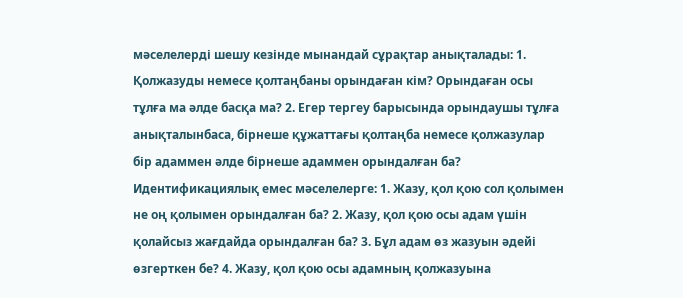мәселелерді шешу кезінде мынандай сұрақтар анықталады: 1. Қолжазуды немесе қолтаңбаны орындаған кім? Орындаған осы тұлға ма әлде басқа ма? 2. Егер тергеу барысында орындаушы тұлға анықталынбаса, бірнеше құжаттағы қолтаңба немесе қолжазулар бір адаммен әлде бірнеше адаммен орындалған ба?
Идентификациялық емес мәселелерге: 1. Жазу, қол қою сол қолымен не оң қолымен орындалған ба? 2. Жазу, қол қою осы адам үшін қолайсыз жағдайда орындалған ба? 3. Бұл адам өз жазуын әдейі өзгерткен бе? 4. Жазу, қол қою осы адамның қолжазуына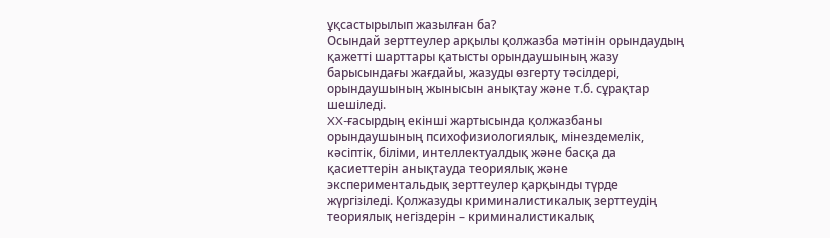ұқсастырылып жазылған ба?
Осындай зерттеулер арқылы қолжазба мәтінін орындаудың қажетті шарттары қатысты орындаушының жазу барысындағы жағдайы, жазуды өзгерту тәсілдері, орындаушының жынысын анықтау және т.б. сұрақтар шешіледі.
XX-ғасырдың екінші жартысында қолжазбаны орындаушының психофизиологиялық, мінездемелік, кәсіптік, біліми, интеллектуалдық және басқа да қасиеттерін анықтауда теориялық және экспериментальдық зерттеулер қарқынды түрде жүргізіледі. Қолжазуды криминалистикалық зерттеудің теориялық негіздерін – криминалистикалық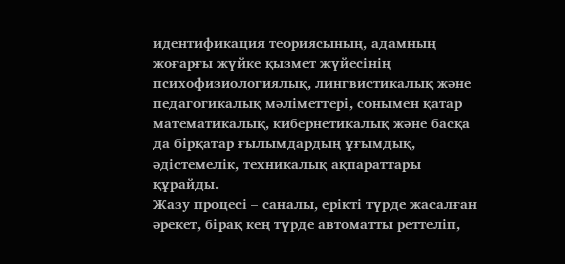идентификация теориясының, адамның жоғарғы жүйке қызмет жүйесінің психофизиологиялық, лингвистикалық және педагогикалық мәліметтері, сонымен қатар математикалық, кибернетикалық және басқа да бірқатар ғылымдардың ұғымдық, әдістемелік, техникалық ақпараттары құрайды.
Жазу процесі – саналы, ерікті түрде жасалған әрекет, бірақ кең түрде автоматты реттеліп,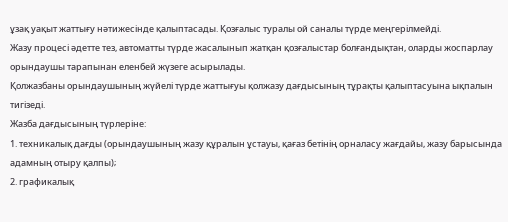ұзақ уақыт жаттығу нәтижесінде қалыптасады. Қозғалыс туралы ой саналы түрде меңгерілмейді.
Жазу процесі әдетте тез, автоматты түрде жасалынып жатқан қозғалыстар болғандықтан, оларды жоспарлау орындаушы тарапынан еленбей жүзеге асырылады.
Қолжазбаны орындаушының жүйелі түрде жаттығуы қолжазу дағдысының тұрақты қалыптасуына ықпалын тигізеді.
Жазба дағдысының түрлеріне:
1. техникалық дағды (орындаушының жазу құралын ұстауы, қағаз бетінің орналасу жағдайы, жазу барысында адамның отыру қалпы);
2. графикалық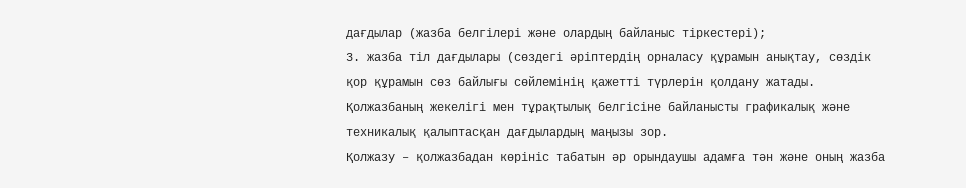дағдылар (жазба белгілері және олардың байланыс тіркестері);
3. жазба тіл дағдылары (сөздегі әріптердің орналасу құрамын анықтау, сөздік қор құрамын сөз байлығы сөйлемінің қажетті түрлерін қолдану жатады.
Қолжазбаның жекелігі мен тұрақтылық белгісіне байланысты графикалық және техникалық қалыптасқан дағдылардың маңызы зор.
Қолжазу – қолжазбадан көрініс табатын әр орындаушы адамға тән және оның жазба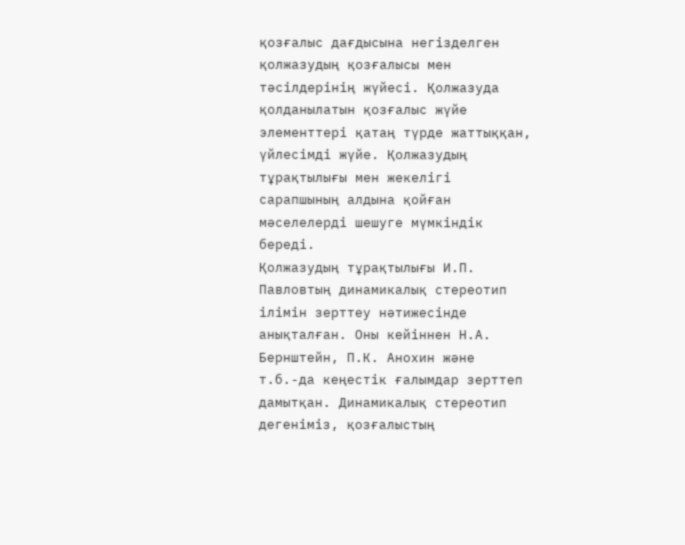қозғалыс дағдысына негізделген қолжазудың қозғалысы мен тәсілдерінің жүйесі. Қолжазуда қолданылатын қозғалыс жүйе элементтері қатаң түрде жаттыққан, үйлесімді жүйе. Қолжазудың тұрақтылығы мен жекелігі сарапшының алдына қойған мәселелерді шешуге мүмкіндік береді.
Қолжазудың тұрақтылығы И.П. Павловтың динамикалық стереотип ілімін зерттеу нәтижесінде анықталған. Оны кейіннен Н.А. Бернштейн, П.К. Анохин және т.б.-да кеңестік ғалымдар зерттеп дамытқан. Динамикалық стереотип дегеніміз, қозғалыстың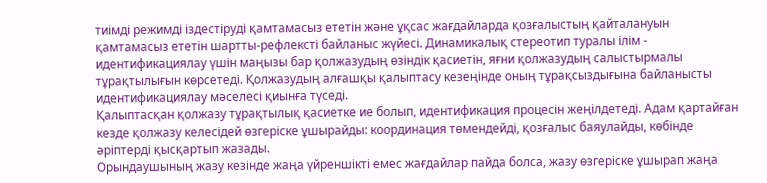тиімді режимді іздестіруді қамтамасыз ететін және ұқсас жағдайларда қозғалыстың қайталануын қамтамасыз ететін шартты-рефлексті байланыс жүйесі. Динамикалық стереотип туралы ілім - идентификациялау үшін маңызы бар қолжазудың өзіндік қасиетін, яғни қолжазудың салыстырмалы тұрақтылығын көрсетеді. Қолжазудың алғашқы қалыптасу кезеңінде оның тұрақсыздығына байланысты идентификациялау мәселесі қиынға түседі.
Қалыптасқан қолжазу тұрақтылық қасиетке ие болып, идентификация процесін жеңілдетеді. Адам қартайған кезде қолжазу келесідей өзгеріске ұшырайды: координация төмендейді, қозғалыс баяулайды, көбінде әріптерді қысқартып жазады.
Орындаушының жазу кезінде жаңа үйреншікті емес жағдайлар пайда болса, жазу өзгеріске ұшырап жаңа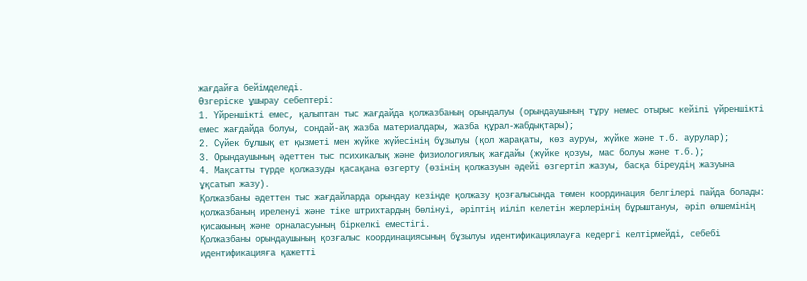жағдайға бейімделеді.
Өзгеріске ұшырау себептері:
1. Үйреншікті емес, қалыптан тыс жағдайда қолжазбаның орындалуы (орындаушының тұру немес отырыс кейіпі үйреншікті емес жағдайда болуы, сондай-ақ жазба материалдары, жазба құрал-жабдықтары);
2. Сүйек бұлшық ет қызметі мен жүйке жүйесінің бұзылуы (қол жарақаты, көз ауруы, жүйке және т.б. аурулар);
3. Орындаушының әдеттен тыс психикалық және физиологиялық жағдайы (жүйке қозуы, мас болуы және т.б.);
4. Мақсатты түрде қолжазуды қасақана өзгерту (өзінің қолжазуын әдейі өзгертіп жазуы, басқа біреудің жазуына ұқсатып жазу).
Қолжазбаны әдеттен тыс жағдайларда орындау кезінде қолжазу қозғалысында төмен координация белгілері пайда болады: қолжазбаның иреленуі және тіке штрихтардың бөлінуі, әріптің иіліп келетін жерлерінің бұрыштануы, әріп өлшемінің қисаюының және орналасуының біркелкі еместігі.
Қолжазбаны орындаушының қозғалыс координациясының бұзылуы идентификациялауға кедергі келтірмейді, себебі идентификацияға қажетті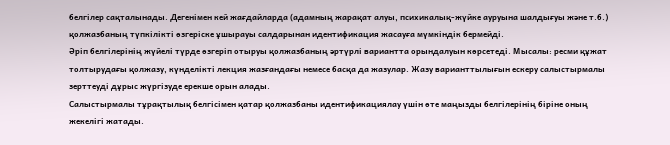белгілер сақталынады. Дегенімен кей жағдайларда (адамның жарақат алуы, психикалық-жүйке ауруына шалдығуы және т.б.) қолжазбаның түпкілікті өзгеріске ұшырауы салдарынан идентификация жасауға мүмкіндік бермейді.
Әріп белгілерінің жүйелі түрде өзгеріп отыруы қолжазбаның әртүрлі вариантта орындалуын көрсетеді. Мысалы: ресми құжат толтырудағы қолжазу, күнделікті лекция жазғандағы немесе басқа да жазулар. Жазу варианттылығын ескеру салыстырмалы зерттеуді дұрыс жүргізуде ерекше орын алады.
Салыстырмалы тұрақтылық белгісімен қатар қолжазбаны идентификациялау үшін өте маңызды белгілерінің біріне оның жекелігі жатады.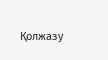Қолжазу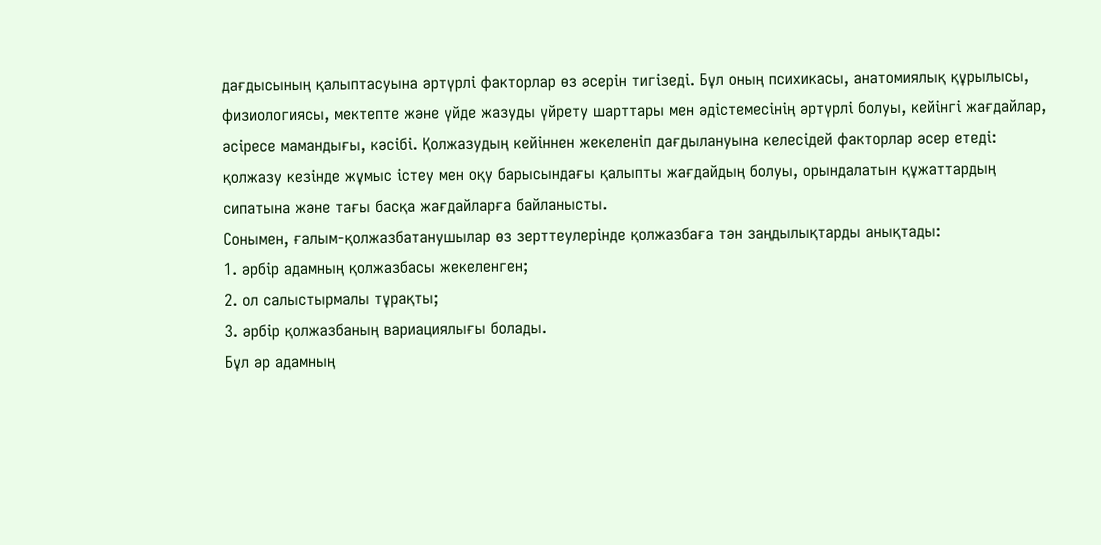дағдысының қалыптасуына әртүрлі факторлар өз әсерін тигізеді. Бұл оның психикасы, анатомиялық құрылысы, физиологиясы, мектепте және үйде жазуды үйрету шарттары мен әдістемесінің әртүрлі болуы, кейінгі жағдайлар, әсіресе мамандығы, кәсібі. Қолжазудың кейіннен жекеленіп дағдылануына келесідей факторлар әсер етеді: қолжазу кезінде жұмыс істеу мен оқу барысындағы қалыпты жағдайдың болуы, орындалатын құжаттардың сипатына және тағы басқа жағдайларға байланысты.
Сонымен, ғалым-қолжазбатанушылар өз зерттеулерінде қолжазбаға тән заңдылықтарды анықтады:
1. әрбір адамның қолжазбасы жекеленген;
2. ол салыстырмалы тұрақты;
3. әрбір қолжазбаның вариациялығы болады.
Бұл әр адамның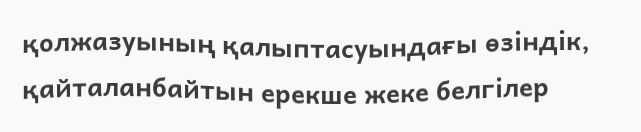қолжазуының қалыптасуындағы өзіндік, қайталанбайтын ерекше жеке белгілер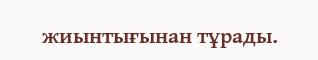жиынтығынан тұрады.